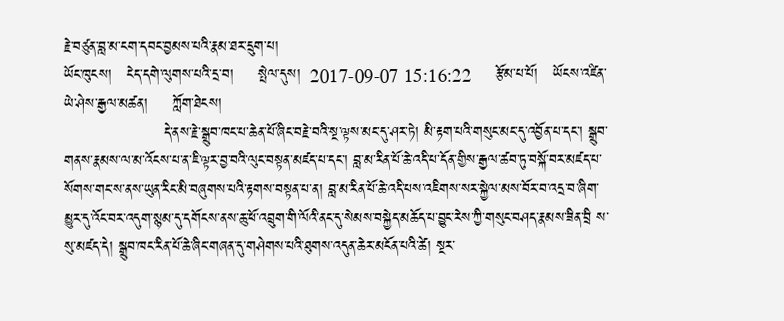རྗེ་བཙུན་བླ་མ་ངག་དབང་བྱམས་པའི་རྣམ་ཐར་དྲུག་པ།
ཡོང་ཁུངས།   ངེད་དགེ་ལུགས་པའི་དྲ་བ།     སྤེལ་དུས།  2017-09-07 15:16:22     རྩོམ་པ་པོ།   ཡོངས་འཛིན་ཡེ་ཤེས་རྒྱལ་མཚན།     ཀློག་ཐེངས།
                    དེ་ནས་རྗེ་སྒྲུབ་ཁང་པ་ཆེན་པོ་ཞིང་བརྗེ་བའི་སྔ་ལྟས་མང་དུ་ཤར་ཏེ། མི་རྟག་པའི་གསུང་མང་དུ་འབྱོན་པ་དང་། སྒྲུབ་གནས་རྣམས་ལ་མ་འོངས་པ་ན་ཇི་ལྟར་བྱ་བའི་ལུང་བསྟན་མཛད་པ་དང་། བླ་མ་རིན་པོ་ཆེ་འདི་པ་དོན་གྱིས་རྒྱལ་ཚབ་ཏུ་བསྐོ་བར་མཛད་པ་སོགས་གང་ས་ནས་ཡུན་རིང་མི་བཞུགས་པའི་རྟགས་བསྟན་པ་ན། བླ་མ་རིན་པོ་ཆེ་འདི་པས་འཇིགས་སར་སྐྱེལ་མས་བོར་བ་འདྲ་བ་ཞིག་མྱུར་དུ་འོང་བར་འདུག་སྙམ་དུ་དགོངས་ནས་ཆུ་ཕོ་འབྲུག་གི་ལོའི་ནང་དུ་སེམས་བསྐྱེད་མཆོད་པ་བྱུང་རེས་ཀྱི་གསུང་བཤད་རྣམས་ཟིན་བྲི ས་སུ་མཛད་དེ། སྒྲུབ་ཁང་རིན་པོ་ཆེ་ཞིང་གཞན་དུ་གཤེགས་པའི་ཐུགས་འདུན་ཆེར་མངོན་པའི་ཚེ། སྔར་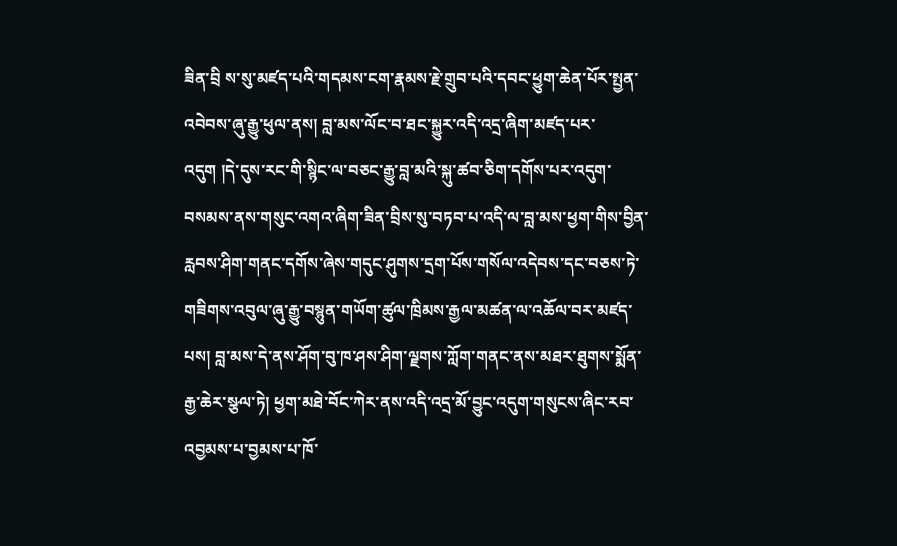ཟིན་བྲི ས་སུ་མཛད་པའི་གདམས་ངག་རྣམས་རྗེ་གྲུབ་པའི་དབང་ཕྱུག་ཆེན་པོར་སྤྱན་འབེབས་ཞུ་རྒྱུ་ཕུལ་ནས། བླ་མས་ལོང་བ་ཐང་སྐྱུར་འདི་འདྲ་ཞིག་མཛད་པར་འདུག །དེ་དུས་རང་གི་སྙིང་ལ་བཅང་རྒྱུ་བླ་མའི་སྐུ་ཚབ་ཅིག་དགོས་པར་འདུག་བསམས་ནས་གསུང་འགའ་ཞིག་ཟིན་བྲིས་སུ་བཏབ་པ་འདི་ལ་བླ་མས་ཕྱག་གིས་བྱིན་རླབས་ཤིག་གནང་དགོས་ཞེས་གདུང་ཤུགས་དྲག་པོས་གསོལ་འདེབས་དང་བཅས་ཏེ་གཟིགས་འབུལ་ཞུ་རྒྱུ་བསྙུན་གཡོག་ཚུལ་ཁྲིམས་རྒྱལ་མཚན་ལ་འཆོལ་བར་མཛད་པས། བླ་མས་དེ་ནས་ཤོག་བུ་ཁ་ཤས་ཤིག་ལྗགས་ཀློག་གནང་ནས་མཐར་ཐུགས་སྨོན་རྒྱ་ཆེར་སྩལ་ཏེ། ཕྱག་མཐེ་བོང་ཀེར་ནས་འདི་འདྲ་མོ་བྱུང་འདུག་གསུངས་ཞིང་རབ་འབྱམས་པ་བྱམས་པ་ཁོ་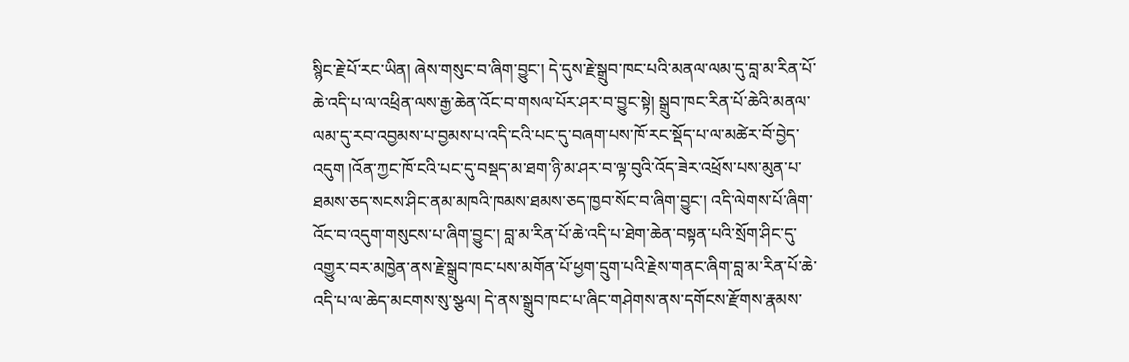སྙིང་རྗེ་པོ་རང་ཡིན། ཞེས་གསུང་བ་ཞིག་བྱུང་། དེ་དུས་རྗེ་སྒྲུབ་ཁང་པའི་མནལ་ལམ་དུ་བླ་མ་རིན་པོ་ཆེ་འདི་པ་ལ་འཕྲིན་ལས་རྒྱ་ཆེན་འོང་བ་གསལ་པོར་ཤར་བ་བྱུང་སྟེ། སྒྲུབ་ཁང་རིན་པོ་ཆེའི་མནལ་ལམ་དུ་རབ་འབྱམས་པ་བྱམས་པ་འདི་ངའི་པང་དུ་བཞག་པས་ཁོ་རང་སྡོད་པ་ལ་མཚེར་བོ་བྱེད་འདུག །འོན་ཀྱང་ཁོ་ངའི་པང་དུ་བསྡད་མ་ཐག་ཉི་མ་ཤར་བ་ལྟ་བུའི་འོད་ཟེར་འཕྲོས་པས་མུན་པ་ཐམས་ཅད་སངས་ཤིང་ནམ་མཁའི་ཁམས་ཐམས་ཅད་ཁྱབ་སོང་བ་ཞིག་བྱུང་། འདི་ལེགས་པོ་ཞིག་འོང་བ་འདུག་གསུངས་པ་ཞིག་བྱུང་། བླ་མ་རིན་པོ་ཆེ་འདི་པ་ཐེག་ཆེན་བསྟན་པའི་སྲོག་ཤིང་དུ་འགྱུར་བར་མཁྱེན་ནས་རྗེ་སྒྲུབ་ཁང་པས་མགོན་པོ་ཕྱག་དྲུག་པའི་རྗེས་གནང་ཞིག་བླ་མ་རིན་པོ་ཆེ་འདི་པ་ལ་ཆེད་མངགས་སུ་སྩལ། དེ་ནས་སྒྲུབ་ཁང་པ་ཞིང་གཤེགས་ནས་དགོངས་རྫོགས་རྣམས་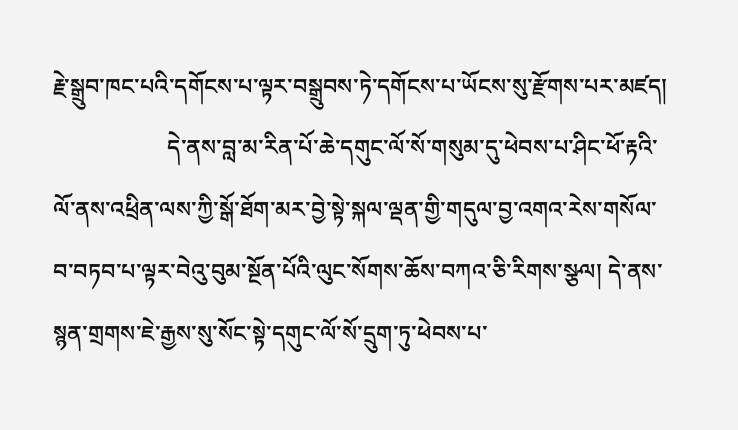རྗེ་སྒྲུབ་ཁང་པའི་དགོངས་པ་ལྟར་བསྒྲུབས་ཏེ་དགོངས་པ་ཡོངས་སུ་རྫོགས་པར་མཛད།
                    དེ་ནས་བླ་མ་རིན་པོ་ཆེ་དགུང་ལོ་སོ་གསུམ་དུ་ཕེབས་པ་ཤིང་ཕོ་རྟའི་ལོ་ནས་འཕྲིན་ལས་ཀྱི་སྒོ་ཐོག་མར་བྱེ་སྟེ་སྐལ་ལྡན་གྱི་གདུལ་བྱ་འགའ་རེས་གསོལ་བ་བཏབ་པ་ལྟར་བེའུ་བུམ་སྔོན་པོའི་ལུང་སོགས་ཆོས་བཀའ་ཅི་རིགས་སྩལ། དེ་ནས་སྙན་གྲགས་ཇེ་རྒྱས་སུ་སོང་སྟེ་དགུང་ལོ་སོ་དྲུག་ཏུ་ཕེབས་པ་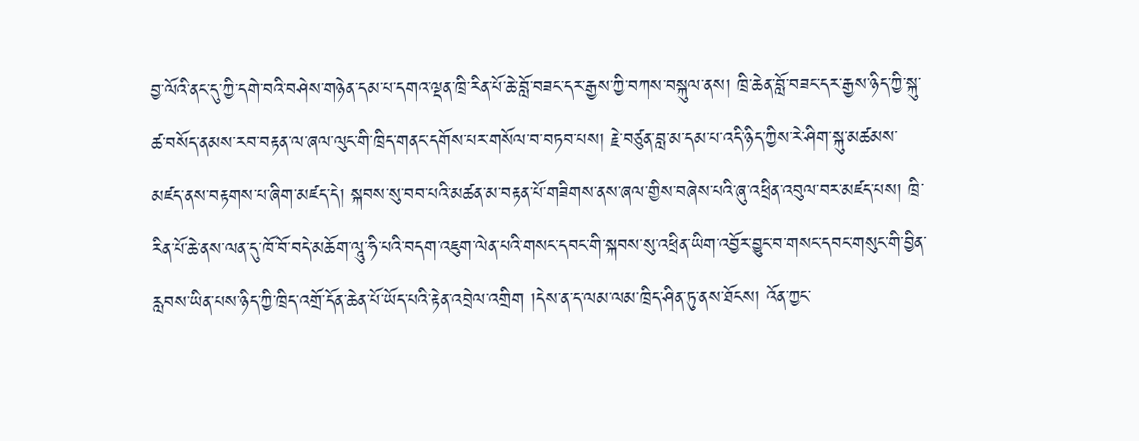བྱ་ལོའི་ནང་དུ་ཀྱི་དགེ་བའི་བཤེས་གཉེན་དམ་པ་དགའ་ལྡན་ཁྲི་རིན་པོ་ཆེ་བློ་བཟང་དར་རྒྱས་ཀྱི་བཀས་བསྐུལ་ནས། ཁྲི་ཆེན་བློ་བཟང་དར་རྒྱས་ཉིད་ཀྱི་སྐུ་ཚ་བསོད་ནམས་རབ་བརྟན་ལ་ཞལ་ལུང་གི་ཁྲིད་གནང་དགོས་པར་གསོལ་བ་བཏབ་པས། རྗེ་བཙུན་བླ་མ་དམ་པ་འདི་ཉིད་ཀྱིས་རེ་ཤིག་སྐུ་མཚམས་མཛད་ནས་བརྟགས་པ་ཞིག་མཛད་དེ། སྐབས་སུ་བབ་པའི་མཚན་མ་བརྟན་པོ་གཟིགས་ནས་ཞལ་གྱིས་བཞེས་པའི་ཞུ་འཕྲིན་འབུལ་བར་མཛད་པས། ཁྲི་རིན་པོ་ཆེ་ནས་ལན་དུ་ཁོ་བོ་བདེ་མཆོག་ལཱུ་ཧི་པའི་བདག་འཇུག་ལེན་པའི་གསང་དབང་གི་སྐབས་སུ་འཕྲིན་ཡིག་འབྱོར་བྱུང་བ་གསང་དབང་གསུང་གི་བྱིན་རླབས་ཡིན་པས་ཉིད་ཀྱི་ཁྲིད་འགྲོ་དོན་ཆེན་པོ་ཡོད་པའི་རྟེན་འབྲེལ་འགྲིག །དེས་ན་ད་ལམ་ལམ་ཁྲིད་ཤིན་ཏུ་ནས་ཐོངས། འོན་ཀྱང་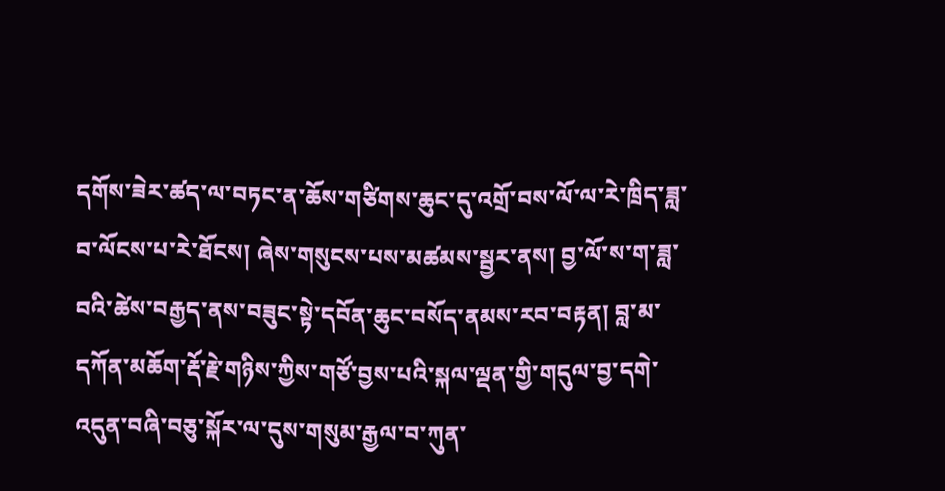དགོས་ཟེར་ཚད་ལ་བཏང་ན་ཆོས་གཙིགས་ཆུང་དུ་འགྲོ་བས་ལོ་ལ་རེ་ཁྲིད་ཟླ་བ་ལོངས་པ་རེ་ཐོངས། ཞེས་གསུངས་པས་མཚམས་སྦྱར་ནས། བྱ་ལོ་ས་ག་ཟླ་བའི་ཚེས་བརྒྱད་ནས་བཟུང་སྟེ་དབོན་ཆུང་བསོད་ནམས་རབ་བརྟན། བླ་མ་དཀོན་མཆོག་རྡོ་རྗེ་གཉིས་ཀྱིས་གཙོ་བྱས་པའི་སྐལ་ལྡན་གྱི་གདུལ་བྱ་དགེ་འདུན་བཞི་བཅུ་སྐོར་ལ་དུས་གསུམ་རྒྱལ་བ་ཀུན་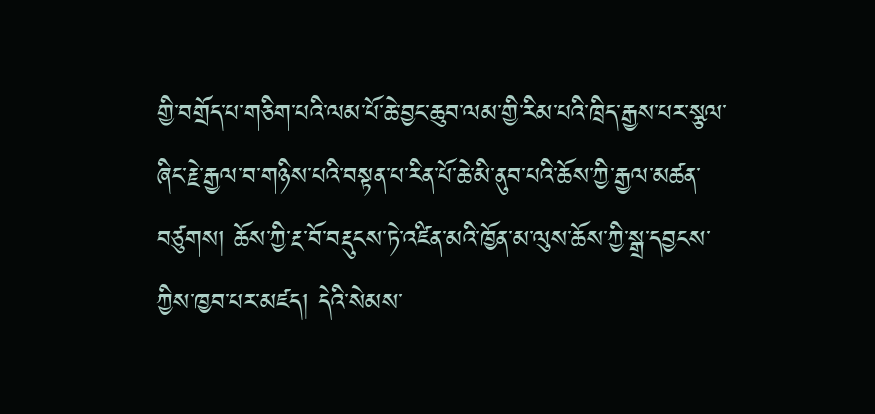གྱི་བགྲོད་པ་གཅིག་པའི་ལམ་པོ་ཆེ་བྱང་ཆུབ་ལམ་གྱི་རིམ་པའི་ཁྲིད་རྒྱས་པར་སྩལ་ཞིང་རྗེ་རྒྱལ་བ་གཉིས་པའི་བསྟན་པ་རིན་པོ་ཆེ་མི་ནུབ་པའི་ཆོས་ཀྱི་རྒྱལ་མཚན་བཙུགས། ཆོས་ཀྱི་རྔ་བོ་བརྡུངས་ཏེ་འཛིན་མའི་ཁྱོན་མ་ལུས་ཆོས་ཀྱི་སྒྲ་དབྱངས་ཀྱིས་ཁྱབ་པར་མཛད། དེའི་སེམས་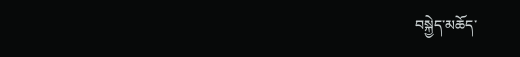བསྐྱེད་མཆོད་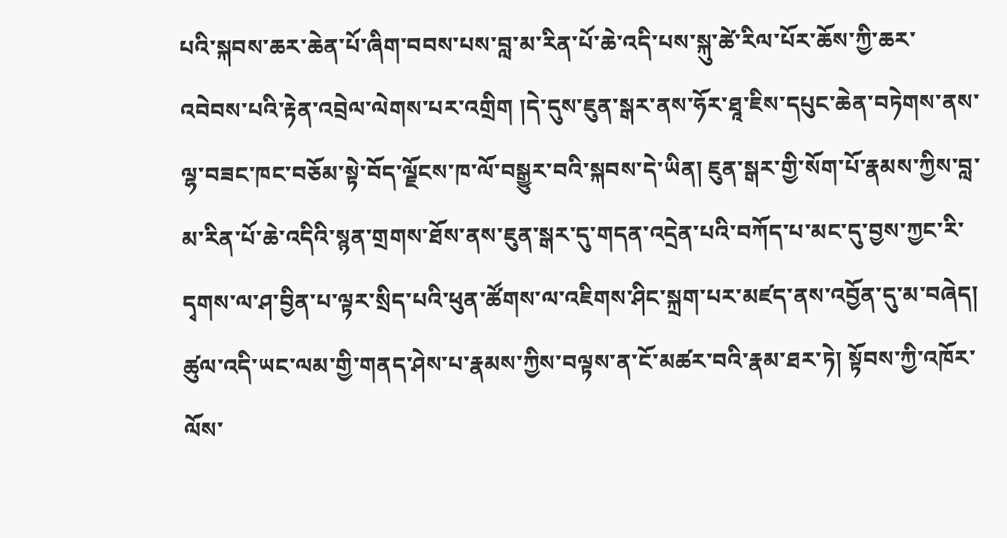པའི་སྐབས་ཆར་ཆེན་པོ་ཞིག་བབས་པས་བླ་མ་རིན་པོ་ཆེ་འདི་པས་སྐུ་ཚེ་རིལ་པོར་ཆོས་ཀྱི་ཆར་འབེབས་པའི་རྟེན་འབྲེལ་ལེགས་པར་འགྲིག །དེ་དུས་ཇུན་སྒར་ནས་ཧོར་ཐཱ་ཇིས་དཔུང་ཆེན་བཏེགས་ནས་ལྷ་བཟང་ཁང་བཅོམ་སྟེ་བོད་ལྗོངས་ཁ་ལོ་བསྒྱུར་བའི་སྐབས་དེ་ཡིན། ཇུན་སྒར་གྱི་སོག་པོ་རྣམས་ཀྱིས་བླ་མ་རིན་པོ་ཆེ་འདིའི་སྙན་གྲགས་ཐོས་ནས་ཇུན་སྒར་དུ་གདན་འདྲེན་པའི་བཀོད་པ་མང་དུ་བྱས་ཀྱང་རི་དྭགས་ལ་ཤ་བྱིན་པ་ལྟར་སྲིད་པའི་ཕུན་ཚོགས་ལ་འཇིགས་ཤིང་སྐྲག་པར་མཛད་ནས་འབྱོན་དུ་མ་བཞེད། ཚུལ་འདི་ཡང་ལམ་གྱི་གནད་ཤེས་པ་རྣམས་ཀྱིས་བལྟས་ན་ངོ་མཚར་བའི་རྣམ་ཐར་ཏེ། སྟོབས་ཀྱི་འཁོར་ལོས་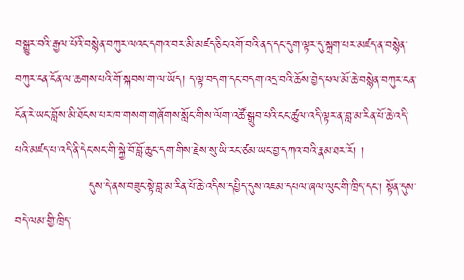བསྒྱུར་བའི་རྒྱལ་པོའི་བསྙེན་བཀུར་ལའང་དགའ་བར་མི་མཛད་ཅིང་འགོ་བའི་ནད་དང་དུག་ལྟར་དུ་སྐྲག་པར་མཛད་ན་བསྙེན་བཀུར་ངན་ངོན་ལ་ཆགས་པའི་གོ་སྐབས་ག་ལ་ཡོད། ད་ལྟ་བདག་དང་བདག་འདྲ་བའི་ཆོས་བྱེད་ཕལ་མོ་ཆེ་བསྙེན་བཀུར་ངན་ངོན་རེ་ཡང་བློས་མི་ཐོངས་པར་ཁ་གསག་གཞོགས་སློང་གིས་ལོག་འཚོ་སྒྲུབ་པའི་ངང་ཚུལ་འདི་ལྟར་ན་བླ་མ་རིན་པོ་ཆེ་འདི་པའི་མཛད་པ་འདི་ནི་དེང་སང་གི་སྐྱེ་བོ་བློ་ཆུང་དག་གིས་རྗེས་སུ་ཡི་རང་ཙམ་ཡང་བྱ་དཀའ་བའི་རྣམ་ཐར་རོ། །
                  དུས་དེ་ནས་བཟུང་སྟེ་བླ་མ་རིན་པོ་ཆེ་འདིས་དཔྱིད་དུས་འཇམ་དཔལ་ཞལ་ལུང་གི་ཁྲིད་དང་། སྟོན་དུས་བདེ་ལམ་གྱི་ཁྲིད་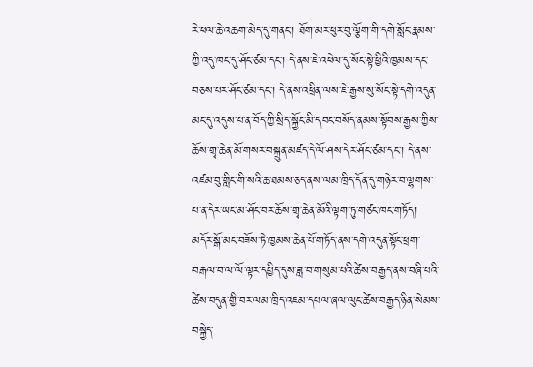རེ་ཕལ་ཆེ་འཆག་མེད་དུ་གནང་། ཐོག་མར་ཕུར་བུ་ལྕོག་གི་དགེ་སློང་རྣམས་ཀྱི་འདུ་ཁང་དུ་ཤོང་ཙམ་དང་། དེ་ནས་ཇེ་འཕེལ་དུ་སོང་སྟེ་ཕྱིའི་ཁྱམས་དང་བཅས་པར་ཤོང་ཙམ་དང་། དེ་ནས་འཕྲིན་ལས་ཇེ་རྒྱས་སུ་སོང་སྟེ་དགེ་འདུན་མང་དུ་འདུས་པ་ན་བོད་ཀྱི་སྲིད་སྐྱོང་མི་དབང་བསོད་ནམས་སྟོབས་རྒྱས་ཀྱིས་ཆོས་གྲྭ་ཆེན་མོ་གསར་བསྐྲུན་མཛད་དེ་ལོ་ཤས་དེར་ཤོང་ཙམ་དང་། དེ་ནས་འཛམ་བུ་གླིང་གི་སའི་ཆ་ཐམས་ཅད་ནས་ལམ་ཁྲིད་དོན་དུ་གཉེར་བ་ལྷགས་པ་ན་དེར་ཡང་མ་ཤོང་བར་ཆོས་གྲྭ་ཆེན་མོའི་ལྟག་ཏུ་གཙང་ཁང་གཏོད། མདོར་སྒོ་མང་བཟོས་ཏེ་ཁྱམས་ཆེན་པོ་གཏོད་ནས་དགེ་འདུན་སྟོང་ཕྲག་བརྒལ་བ་ལ་ལོ་ལྟར་དཔྱིད་དུས་ཟླ་བ་གསུམ་པའི་ཚེས་བརྒྱད་ནས་བཞི་པའི་ཚེས་བདུན་གྱི་བར་ལམ་ཁྲིད་འཇམ་དཔལ་ཞལ་ལུང་ཚེས་བརྒྱད་ཉིན་སེམས་བསྐྱེད་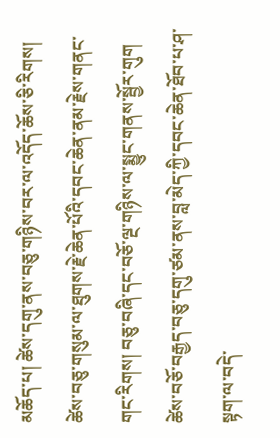མཆོད་པ། ཚེས་དགུ་ནས་བཅུ་གཉིས་བར་ལ་འདོད་ཆོས་ཅི་རིགས། ཚེས་བཅུ་གསུམ་ལ་ཐུགས་རྗེ་ཆེན་པོའི་དབང་ཆེན་ནམ་རྗེས་གནང་གང་རིགས། བཅུ་བཞི་དང་བཅོ་ལྔ་གཉིས་ལ་སྨྱུང་གནས་སྦྱོར་གུག ཚེས་བཅོ་བརྒྱད་བཅུ་དགུ་ཙམ་ནས་བླ་མེད་ཀྱི་དབང་ཆེན་ཐོབ་པ་ཤ་སྟག་ལ་བདེ་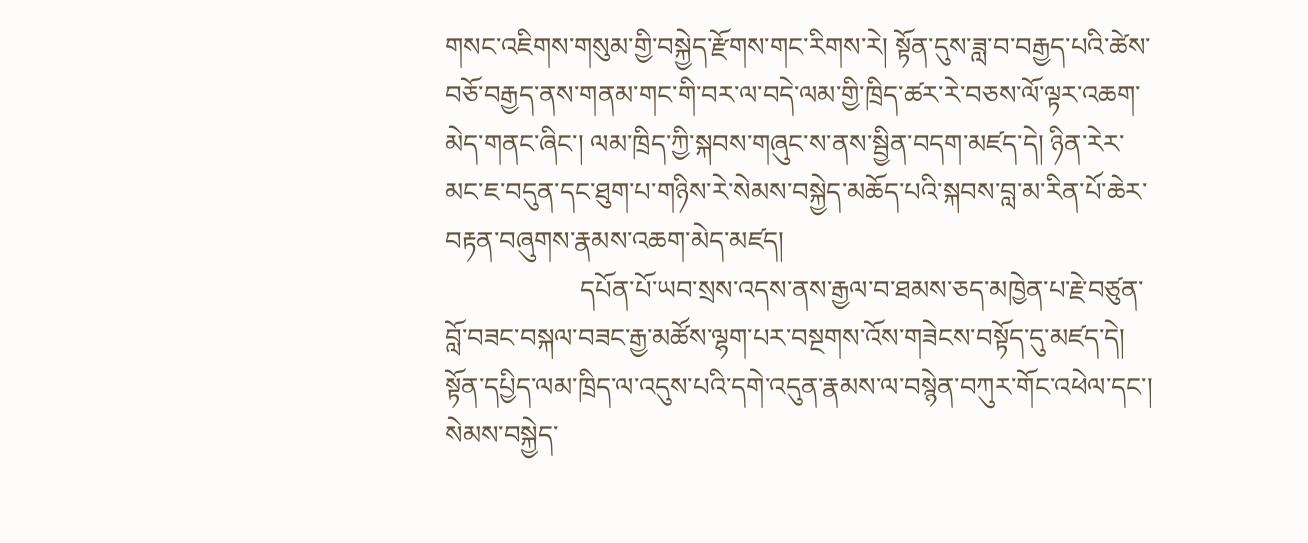གསང་འཇིགས་གསུམ་གྱི་བསྐྱེད་རྫོགས་གང་རིགས་རེ། སྟོན་དུས་ཟླ་བ་བརྒྱད་པའི་ཚེས་བཅོ་བརྒྱད་ནས་གནམ་གང་གི་བར་ལ་བདེ་ལམ་གྱི་ཁྲིད་ཚར་རེ་བཅས་ལོ་ལྟར་འཆག་མེད་གནང་ཞིང་། ལམ་ཁྲིད་ཀྱི་སྐབས་གཞུང་ས་ནས་སྦྱིན་བདག་མཛད་དེ། ཉིན་རེར་མང་ཇ་བདུན་དང་ཐུག་པ་གཉིས་རེ་སེམས་བསྐྱེད་མཆོད་པའི་སྐབས་བླ་མ་རིན་པོ་ཆེར་བརྟན་བཞུགས་རྣམས་འཆག་མེད་མཛད།
                    དཔོན་པོ་ཡབ་སྲས་འདས་ནས་རྒྱལ་བ་ཐམས་ཅད་མཁྱེན་པ་རྗེ་བཙུན་བློ་བཟང་བསྐལ་བཟང་རྒྱ་མཚོས་ལྷག་པར་བསྔགས་འོས་གཟེངས་བསྟོད་དུ་མཛད་དེ། སྟོན་དཔྱིད་ལམ་ཁྲིད་ལ་འདུས་པའི་དགེ་འདུན་རྣམས་ལ་བསྙེན་བཀུར་གོང་འཕེལ་དང་། སེམས་བསྐྱེད་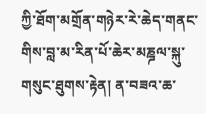ཀྱི་ཐོག་མགྲོན་གཉེར་རེ་ཆེད་གནང་གིས་བླ་མ་རིན་པོ་ཆེར་མཎྜལ་སྐུ་གསུང་ཐུགས་རྟེན། ན་བཟའ་ཆ་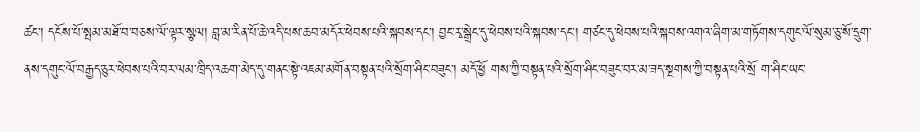ཚང་། དངོས་པོ་སྤམ་མཐོ་བ་བཅས་ལོ་ལྟར་སྩལ། བླ་མ་རིན་པོ་ཆེ་འདི་པས་ཆབ་མདོར་ཕེབས་པའི་སྐབས་དང་། བྱང་རྭ་སྒྲེང་དུ་ཕེབས་པའི་སྐབས་དང་། གཙང་དུ་ཕེབས་པའི་སྐབས་འགའ་ཞིག་མ་གཏོགས་དགུང་ལོ་སུམ་ཅུ་སོ་དྲུག་ནས་དགུང་ལོ་བརྒྱད་ཅུར་ཕེབས་པའི་བར་ལམ་ཁྲིད་འཆག་མེད་དུ་གནང་སྟེ་འཇམ་མགོན་བསྟན་པའི་སྲོག་ཤིང་བཟུང་། མདོ་ཕྱོ གས་ཀྱི་བསྟན་པའི་སྲོག་ཤིང་བཟུང་བར་མ་ཟད་སྔགས་ཀྱི་བསྟན་པའི་སྲོ ག་ཤིང་ཡང་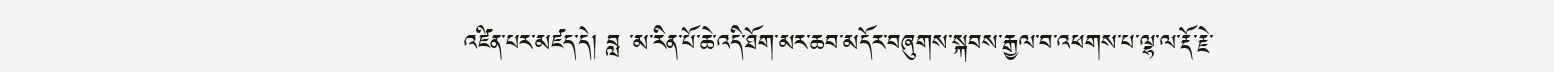འཛིན་པར་མཛད་དེ། བླ ་མ་རིན་པོ་ཆེ་འདི་ཐོག་མར་ཆབ་མདོར་བཞུགས་སྐབས་རྒྱལ་བ་འཕགས་པ་ལྷ་ལ་རྡོ་རྗེ་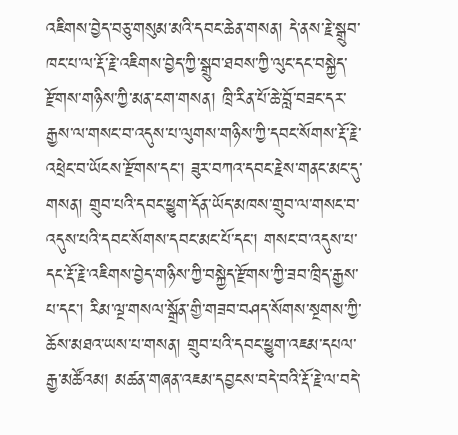འཇིགས་བྱེད་བཅུ་གསུམ་མའི་དབང་ཆེན་གསན། དེ་ནས་རྗེ་སྒྲུབ་ཁང་པ་ལ་རྡོ་རྗེ་འཇིགས་བྱེད་ཀྱི་སྒྲུབ་ཐབས་ཀྱི་ལུང་དང་བསྐྱེད་རྫོགས་གཉིས་ཀྱི་མན་ངག་གསན། ཁྲི་རིན་པོ་ཆེ་བློ་བཟང་དར་རྒྱས་ལ་གསང་བ་འདུས་པ་ལུགས་གཉིས་ཀྱི་དབང་སོགས་རྡོ་རྗེ་འཕྲེང་བ་ཡོངས་རྫོགས་དང་། ཟུར་བཀའ་དབང་རྗེས་གནང་མང་དུ་གསན། གྲུབ་པའི་དབང་ཕྱུག་དོན་ཡོད་མཁས་གྲུབ་ལ་གསང་བ་འདུས་པའི་དབང་སོགས་དབང་མང་པོ་དང་། གསང་བ་འདུས་པ་དང་རྡོ་རྗེ་འཇིགས་བྱེད་གཉིས་ཀྱི་བསྐྱེད་རྫོགས་ཀྱི་ཟབ་ཁྲིད་རྒྱས་པ་དང་། རིམ་ལྔ་གསལ་སྒྲོན་གྱི་གཟབ་བཤད་སོགས་སྔགས་ཀྱི་ཆོས་མཐའ་ཡས་པ་གསན། གྲུབ་པའི་དབང་ཕྱུག་འཇམ་དཔལ་རྒྱ་མཚོའམ། མཚན་གཞན་འཇམ་དབྱངས་བདེ་བའི་རྡོ་རྗེ་ལ་བདེ་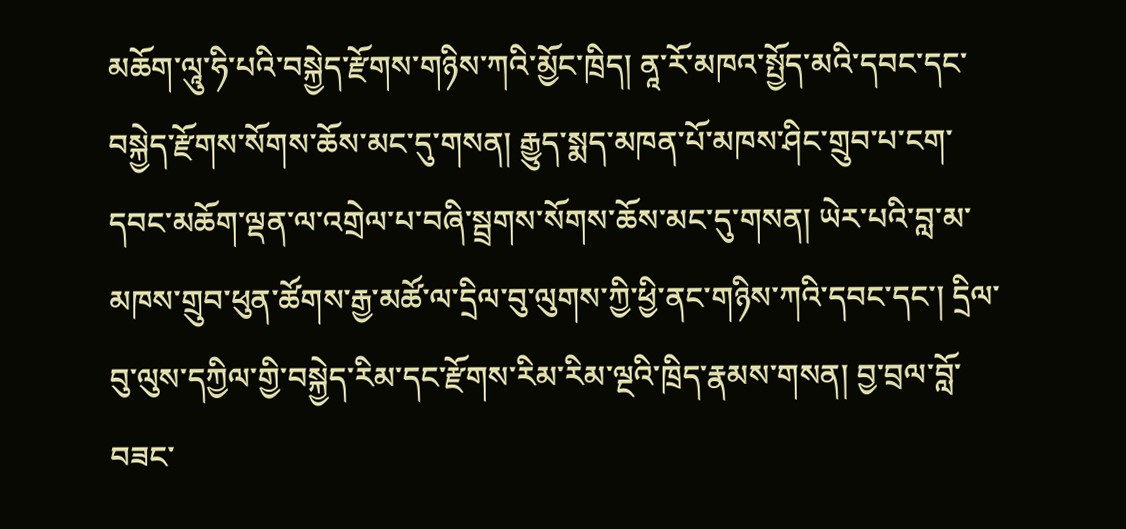མཆོག་ལཱུ་ཧི་པའི་བསྐྱེད་རྫོགས་གཉིས་ཀའི་མྱོང་ཁྲིད། ནཱ་རོ་མཁའ་སྤྱོད་མའི་དབང་དང་བསྐྱེད་རྫོགས་སོགས་ཆོས་མང་དུ་གསན། རྒྱུད་སྨད་མཁན་པོ་མཁས་ཤིང་གྲུབ་པ་ངག་དབང་མཆོག་ལྡན་ལ་འགྲེལ་པ་བཞི་སྦྲགས་སོགས་ཆོས་མང་དུ་གསན། ཡེར་པའི་བླ་མ་མཁས་གྲུབ་ཕུན་ཚོགས་རྒྱ་མཚོ་ལ་དྲིལ་བུ་ལུགས་ཀྱི་ཕྱི་ནང་གཉིས་ཀའི་དབང་དང་། དྲིལ་བུ་ལུས་དཀྱིལ་གྱི་བསྐྱེད་རིམ་དང་རྫོགས་རིམ་རིམ་ལྔའི་ཁྲིད་རྣམས་གསན། བྱ་བྲལ་བློ་བཟང་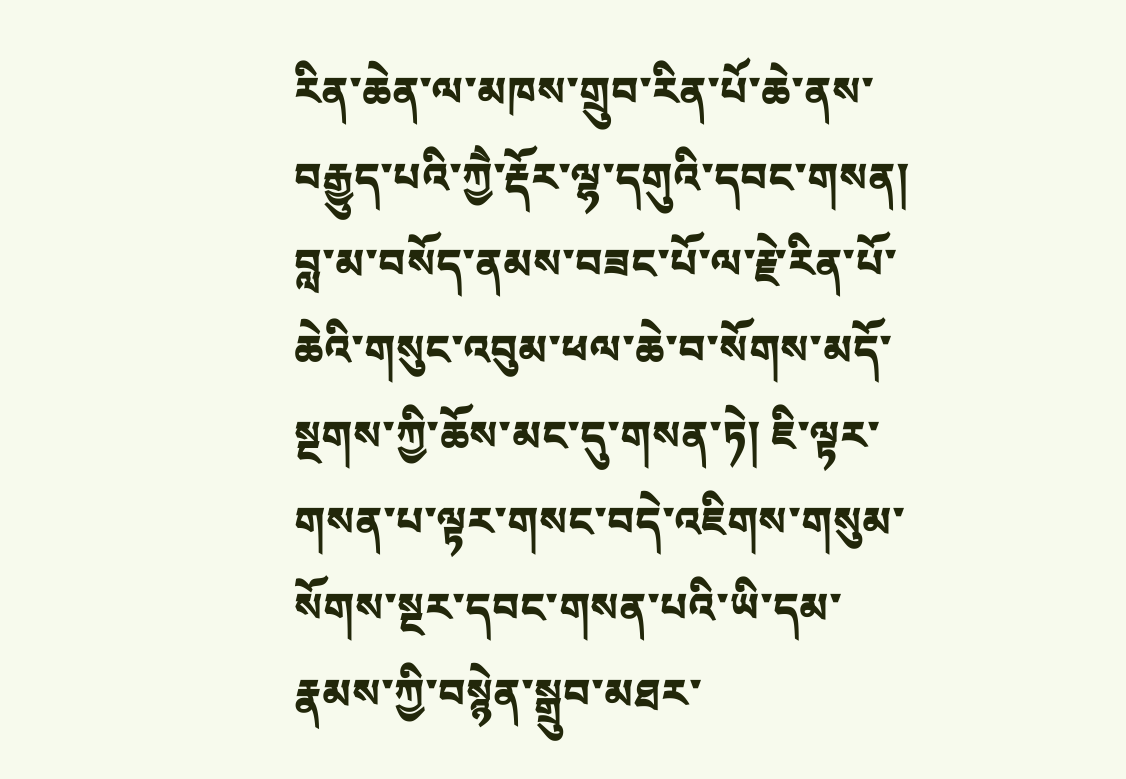རིན་ཆེན་ལ་མཁས་གྲུབ་རིན་པོ་ཆེ་ནས་བརྒྱུད་པའི་ཀྱཻ་རྡོར་ལྷ་དགུའི་དབང་གསན། བླ་མ་བསོད་ནམས་བཟང་པོ་ལ་རྗེ་རིན་པོ་ཆེའི་གསུང་འབུམ་ཕལ་ཆེ་བ་སོགས་མདོ་སྔགས་ཀྱི་ཆོས་མང་དུ་གསན་ཏེ། ཇི་ལྟར་གསན་པ་ལྟར་གསང་བདེ་འཇིགས་གསུམ་སོགས་སྔར་དབང་གསན་པའི་ཡི་དམ་རྣམས་ཀྱི་བསྙེན་སྒྲུབ་མཐར་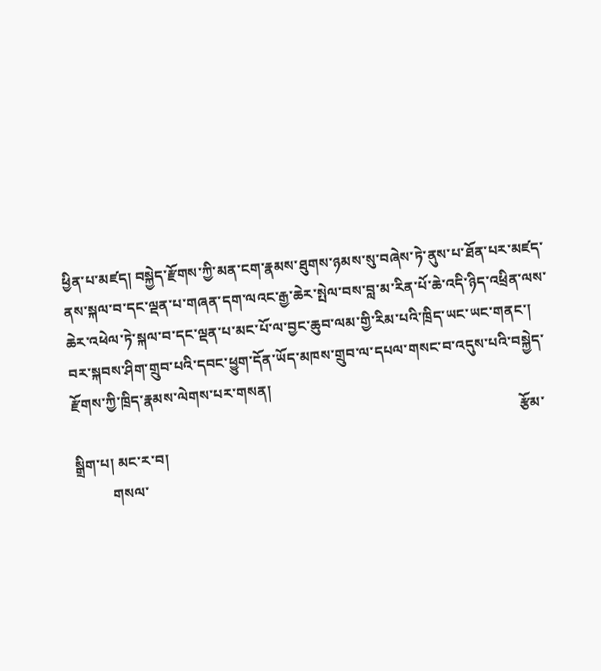ཕྱིན་པ་མཛད། བསྐྱེད་རྫོགས་ཀྱི་མན་ངག་རྣམས་ཐུགས་ཉམས་སུ་བཞེས་ཏེ་ནུས་པ་ཐོན་པར་མཛད་ནས་སྐལ་བ་དང་ལྡན་པ་གཞན་དག་ལའང་རྒྱ་ཆེར་སྤེལ་བས་བླ་མ་རིན་པོ་ཆེ་འདི་ཉིད་འཕྲིན་ལས་ཆེར་འཕེལ་ཏེ་སྐལ་བ་དང་ལྡན་པ་མང་པོ་ལ་བྱང་ཆུབ་ལམ་གྱི་རིམ་པའི་ཁྲིད་ཡང་ཡང་གནང་། བར་སྐབས་ཤིག་གྲུབ་པའི་དབང་ཕྱུག་དོན་ཡོད་མཁས་གྲུབ་ལ་དཔལ་གསང་བ་འདུས་པའི་བསྐྱེད་རྫོགས་ཀྱི་ཁྲིད་རྣམས་ལེགས་པར་གསན།
                                                                                                                           རྩོམ་སྒྲིག་པ། མང་ར་བ།
          གསལ་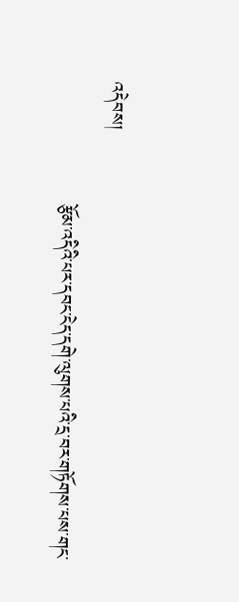འདེབས།
                   རྩོམ་འདིའི་པར་དབང་ངེད་དགེ་ལུགས་པའི་དྲ་བར་གཏོགས་པས་གང་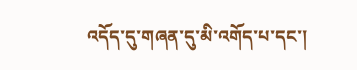འདོད་དུ་གཞན་དུ་མི་འགོད་པ་དང་།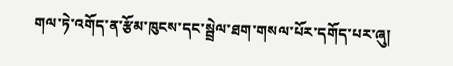གལ་ཏེ་འགོད་ན་རྩོམ་ཁུངས་དང་སྦྲེལ་ཐག་གསལ་པོར་དགོད་པར་ཞུ།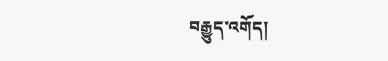བརྒྱུད་འགོད།